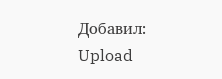Добавил:
Upload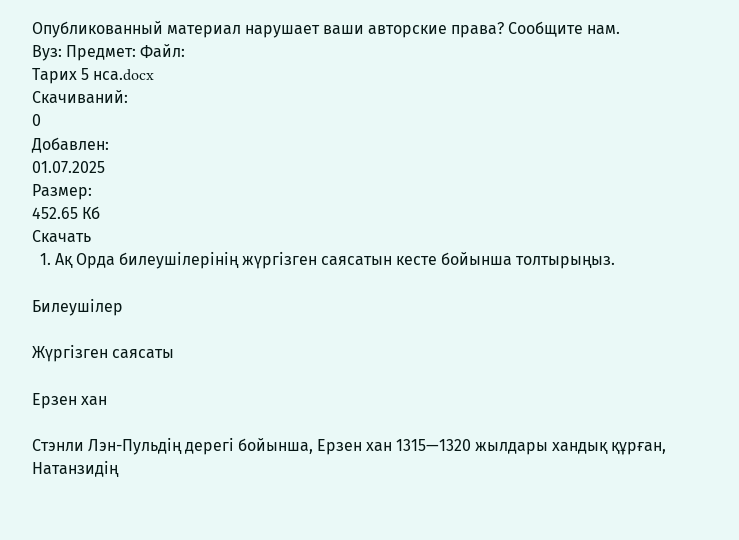Опубликованный материал нарушает ваши авторские права? Сообщите нам.
Вуз: Предмет: Файл:
Тарих 5 нса.docx
Скачиваний:
0
Добавлен:
01.07.2025
Размер:
452.65 Кб
Скачать
  1. Ақ Орда билеушілерінің жүргізген саясатын кесте бойынша толтырыңыз.

Билеушілер

Жүргізген саясаты

Ерзен хан

Стэнли Лэн-Пульдің дерегі бойынша, Ерзен хан 1315—1320 жылдары хандық құрған, Натанзидің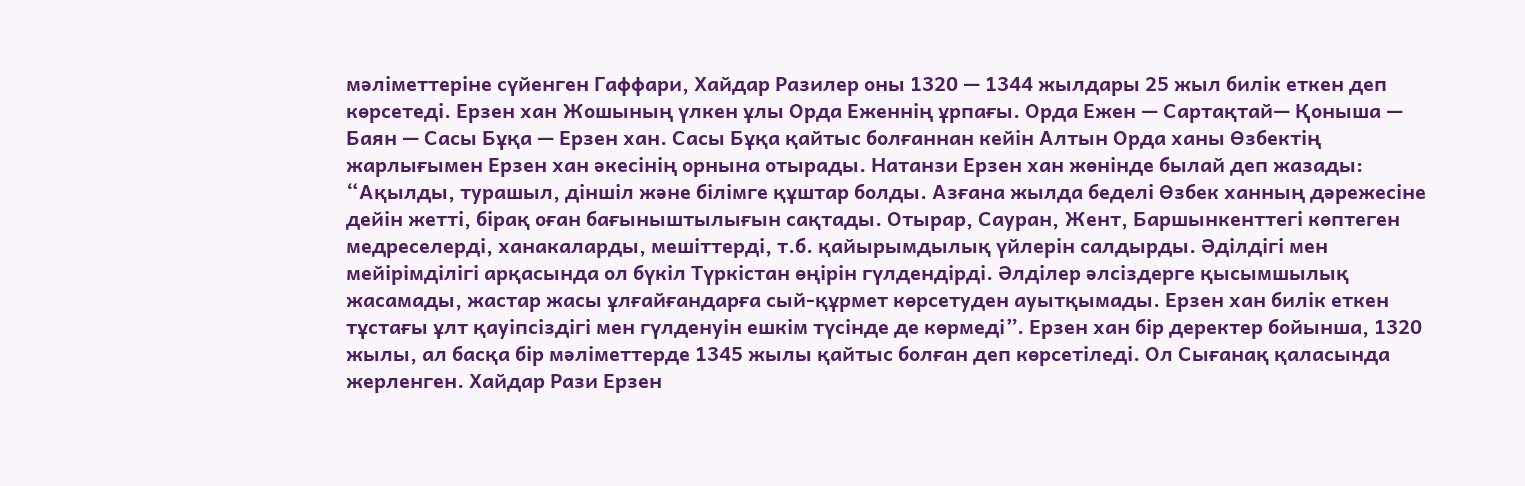мәліметтеріне сүйенген Гаффари, Хайдар Разилер оны 1320 — 1344 жылдары 25 жыл билік еткен деп көрсетеді. Ерзен хан Жошының үлкен ұлы Орда Еженнің ұрпағы. Орда Ежен — Сартақтай— Қоныша — Баян — Сасы Бұқа — Ерзен хан. Сасы Бұқа қайтыс болғаннан кейін Алтын Орда ханы Өзбектің жарлығымен Ерзен хан әкесінің орнына отырады. Натанзи Ерзен хан жөнінде былай деп жазады: “Ақылды, турашыл, діншіл және білімге құштар болды. Азғана жылда беделі Өзбек ханның дәрежесіне дейін жетті, бірақ оған бағыныштылығын сақтады. Отырар, Сауран, Жент, Баршынкенттегі көптеген медреселерді, ханакаларды, мешіттерді, т.б. қайырымдылық үйлерін салдырды. Әділдігі мен мейірімділігі арқасында ол бүкіл Түркістан өңірін гүлдендірді. Әлділер әлсіздерге қысымшылық жасамады, жастар жасы ұлғайғандарға сый-құрмет көрсетуден ауытқымады. Ерзен хан билік еткен тұстағы ұлт қауіпсіздігі мен гүлденуін ешкім түсінде де көрмеді”. Ерзен хан бір деректер бойынша, 1320 жылы, ал басқа бір мәліметтерде 1345 жылы қайтыс болған деп көрсетіледі. Ол Сығанақ қаласында жерленген. Хайдар Рази Ерзен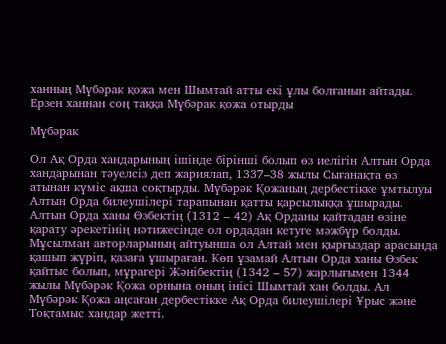ханның Мүбәрак қожа мен Шымтай атты екі ұлы болғанын айтады. Ерзен ханнан соң таққа Мүбәрак қожа отырды

Мүбәрак

Ол Ақ Орда хандарының ішінде бірінші болып өз иелігін Алтын Орда хандарынан тәуелсіз деп жариялап, 1337–38 жылы Сығанақта өз атынан күміс ақша соқтырды. Мүбәрәк Қожаның дербестікке ұмтылуы Алтын Орда билеушілері тарапынан қатты қарсылыққа ұшырады. Алтын Орда ханы Өзбектің (1312 – 42) Ақ Орданы қайтадан өзіне қарату әрекетінің нәтижесінде ол ордадан кетуге мәжбүр болды. Мұсылман авторларының айтуынша ол Алтай мен қырғыздар арасында қашып жүріп, қазаға ұшыраған. Көп ұзамай Алтын Орда ханы Өзбек қайтыс болып, мұрагері Жәнібектің (1342 – 57) жарлығымен 1344 жылы Мүбәрәк Қожа орнына оның інісі Шымтай хан болды. Ал Мүбәрәк Қожа аңсаған дербестікке Ақ Орда билеушілері Ұрыс және Тоқтамыс хандар жетті.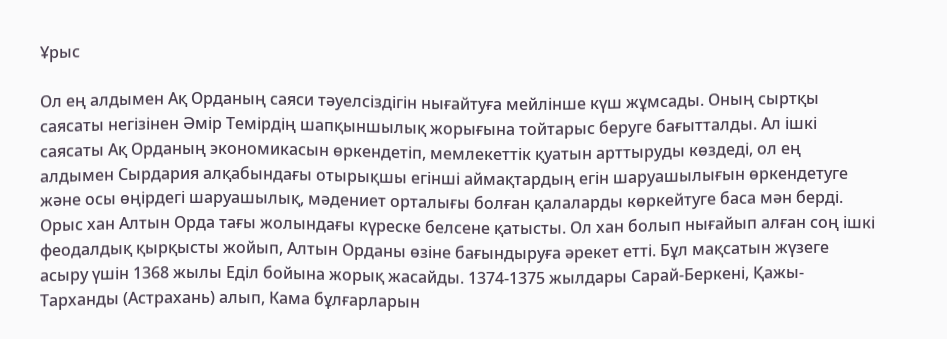Ұрыс

Ол ең алдымен Ақ Орданың саяси тәуелсіздігін нығайтуға мейлінше күш жұмсады. Оның сыртқы саясаты негізінен Әмір Темірдің шапқыншылық жорығына тойтарыс беруге бағытталды. Ал ішкі саясаты Ақ Орданың экономикасын өркендетіп, мемлекеттік қуатын арттыруды көздеді, ол ең алдымен Сырдария алқабындағы отырықшы егінші аймақтардың егін шаруашылығын өркендетуге және осы өңірдегі шаруашылық, мәдениет орталығы болған қалаларды көркейтуге баса мән берді. Орыс хан Алтын Орда тағы жолындағы күреске белсене қатысты. Ол хан болып нығайып алған соң ішкі феодалдық қырқысты жойып, Алтын Орданы өзіне бағындыруға әрекет етті. Бұл мақсатын жүзеге асыру үшін 1368 жылы Еділ бойына жорық жасайды. 1374-1375 жылдары Сарай-Беркені, Қажы-Тарханды (Астрахань) алып, Кама бұлғарларын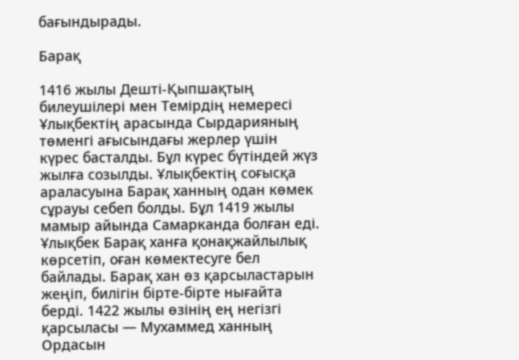бағындырады.

Барақ

1416 жылы Дешті-Қыпшақтың билеушілері мен Темірдің немересі Ұлықбектің арасында Сырдарияның төменгі ағысындағы жерлер үшін күрес басталды. Бұл күрес бүтіндей жүз жылға созылды. Ұлықбектің соғысқа араласуына Барақ ханның одан көмек сұрауы себеп болды. Бұл 1419 жылы мамыр айында Самарканда болған еді. Ұлықбек Барақ ханға қонақжайлылық көрсетіп, оған көмектесуге бел байлады. Барақ хан өз қарсыластарын жеңіп, билігін бірте-бірте нығайта берді. 1422 жылы өзінің ең негізгі қарсыласы — Мухаммед ханның Ордасын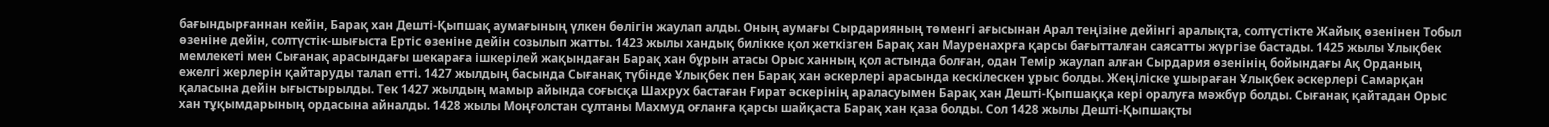бағындырғаннан кейін, Барақ хан Дешті-Қыпшақ аумағының үлкен бөлігін жаулап алды. Оның аумағы Сырдарияның төменгі ағысынан Арал теңізіне дейінгі аралықта, солтүстікте Жайық өзенінен Тобыл өзеніне дейін, солтүстік-шығыста Ертіс өзеніне дейін созылып жатты. 1423 жылы хандық билікке қол жеткізген Барақ хан Мауренахрға қарсы бағытталған саясатты жүргізе бастады. 1425 жылы Ұлықбек мемлекеті мен Сығанақ арасындағы шекараға ішкерілей жақындаған Барақ хан бұрын атасы Орыс ханның қол астында болған, одан Темір жаулап алған Сырдария өзенінің бойындағы Ақ Орданың ежелгі жерлерін қайтаруды талап етті. 1427 жылдың басында Сығанақ түбінде Ұлықбек пен Барақ хан әскерлері арасында кескілескен ұрыс болды. Жеңіліске ұшыраған Ұлықбек әскерлері Самарқан қаласына дейін ығыстырылды. Тек 1427 жылдың мамыр айында соғысқа Шахрух бастаған Ғират әскерінің араласуымен Барақ хан Дешті-Қыпшаққа кері оралуға мәжбүр болды. Сығанақ қайтадан Орыс хан тұқымдарының ордасына айналды. 1428 жылы Моңғолстан сұлтаны Махмуд оғланға қарсы шайқаста Барақ хан қаза болды. Сол 1428 жылы Дешті-Қыпшақты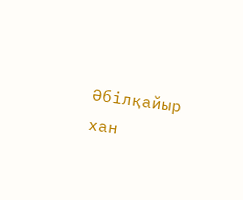Әбілқайыр хан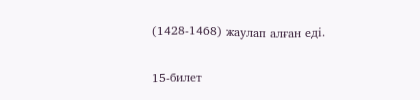(1428-1468) жаулап алған еді.

15-билет